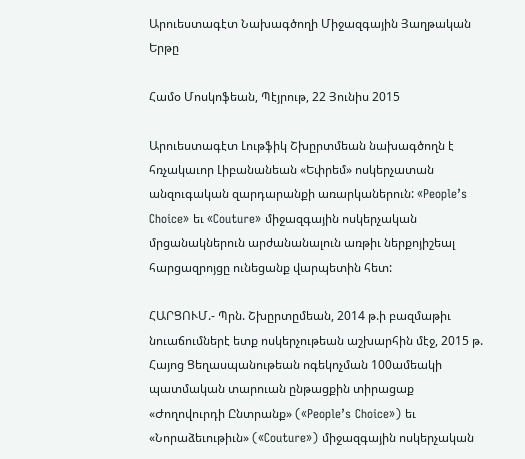Արուեստագէտ Նախագծողի Միջազգային Յաղթական Երթը

Համօ Մոսկոֆեան, Պէյրութ, 22 Յունիս 2015

Արուեստագէտ Լութֆիկ Շխըրտմեան նախագծողն է հռչակաւոր Լիբանանեան «Եփրեմ» ոսկերչատան անզուգական զարդարանքի առարկաներուն: «People’s Choice» եւ «Couture» միջազգային ոսկերչական մրցանակներուն արժանանալուն առթիւ ներքոյիշեալ հարցազրոյցը ունեցանք վարպետին հետ:

ՀԱՐՑՈՒՄ.- Պրն. Շխըրտըմեան, 2014 թ.ի բազմաթիւ նուաճումներէ ետք ոսկերչութեան աշխարհին մէջ, 2015 թ. Հայոց Ցեղասպանութեան ոգեկոչման 100ամեակի պատմական տարուան ընթացքին տիրացաք «Ժողովուրդի Ընտրանք» («People’s Choice») եւ «Նորաձեւութիւն» («Couture») միջազգային ոսկերչական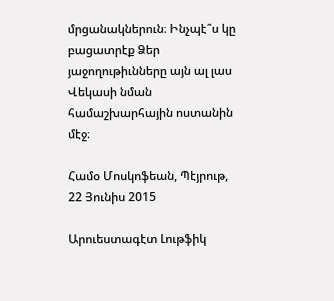մրցանակներուն։ Ինչպէ՞ս կը բացատրէք Ձեր յաջողութիւնները այն ալ լաս Վեկասի նման համաշխարհային ոստանին մէջ։

Համօ Մոսկոֆեան, Պէյրութ, 22 Յունիս 2015

Արուեստագէտ Լութֆիկ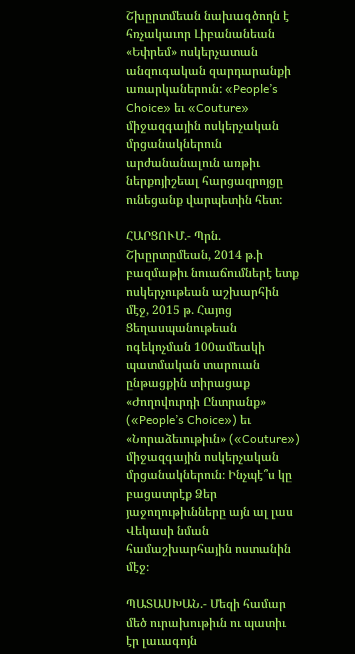Շխըրտմեան նախագծողն է հռչակաւոր Լիբանանեան «Եփրեմ» ոսկերչատան անզուգական զարդարանքի առարկաներուն: «People’s Choice» եւ «Couture» միջազգային ոսկերչական մրցանակներուն արժանանալուն առթիւ ներքոյիշեալ հարցազրոյցը ունեցանք վարպետին հետ:

ՀԱՐՑՈՒՄ.- Պրն. Շխըրտըմեան, 2014 թ.ի բազմաթիւ նուաճումներէ ետք ոսկերչութեան աշխարհին մէջ, 2015 թ. Հայոց Ցեղասպանութեան ոգեկոչման 100ամեակի պատմական տարուան ընթացքին տիրացաք «Ժողովուրդի Ընտրանք» («People’s Choice») եւ «Նորաձեւութիւն» («Couture») միջազգային ոսկերչական մրցանակներուն։ Ինչպէ՞ս կը բացատրէք Ձեր յաջողութիւնները այն ալ լաս Վեկասի նման համաշխարհային ոստանին մէջ։

ՊԱՏԱՍԽԱՆ.- Մեզի համար մեծ ուրախութիւն ու պատիւ էր լաւագոյն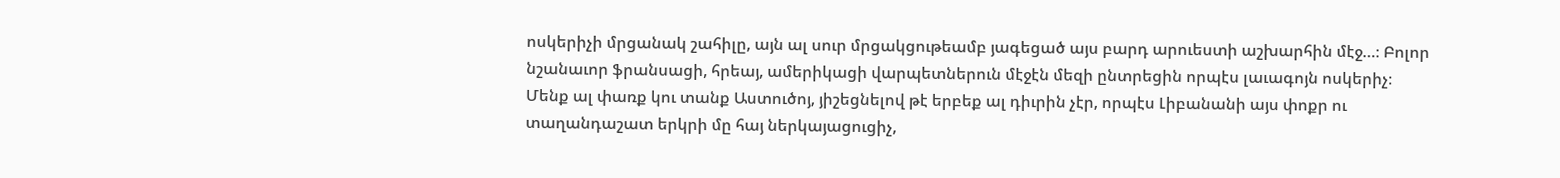ոսկերիչի մրցանակ շահիլը, այն ալ սուր մրցակցութեամբ յագեցած այս բարդ արուեստի աշխարհին մէջ…։ Բոլոր նշանաւոր ֆրանսացի, հրեայ, ամերիկացի վարպետներուն մէջէն մեզի ընտրեցին որպէս լաւագոյն ոսկերիչ։ Մենք ալ փառք կու տանք Աստուծոյ, յիշեցնելով թէ երբեք ալ դիւրին չէր, որպէս Լիբանանի այս փոքր ու տաղանդաշատ երկրի մը հայ ներկայացուցիչ,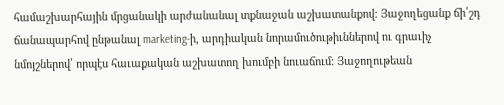համաշխարհային մրցանակի արժանանալ տքնաջան աշխատանքով։ Յաջողեցանք ճի՛շդ ճանապարհով ընթանալ marketing-ի, արդիական նորամուծութիւններով ու գրաւիչ նմոյշներով՝ որպէս հաւաքական աշխատող խումբի նուաճում։ Յաջողութեան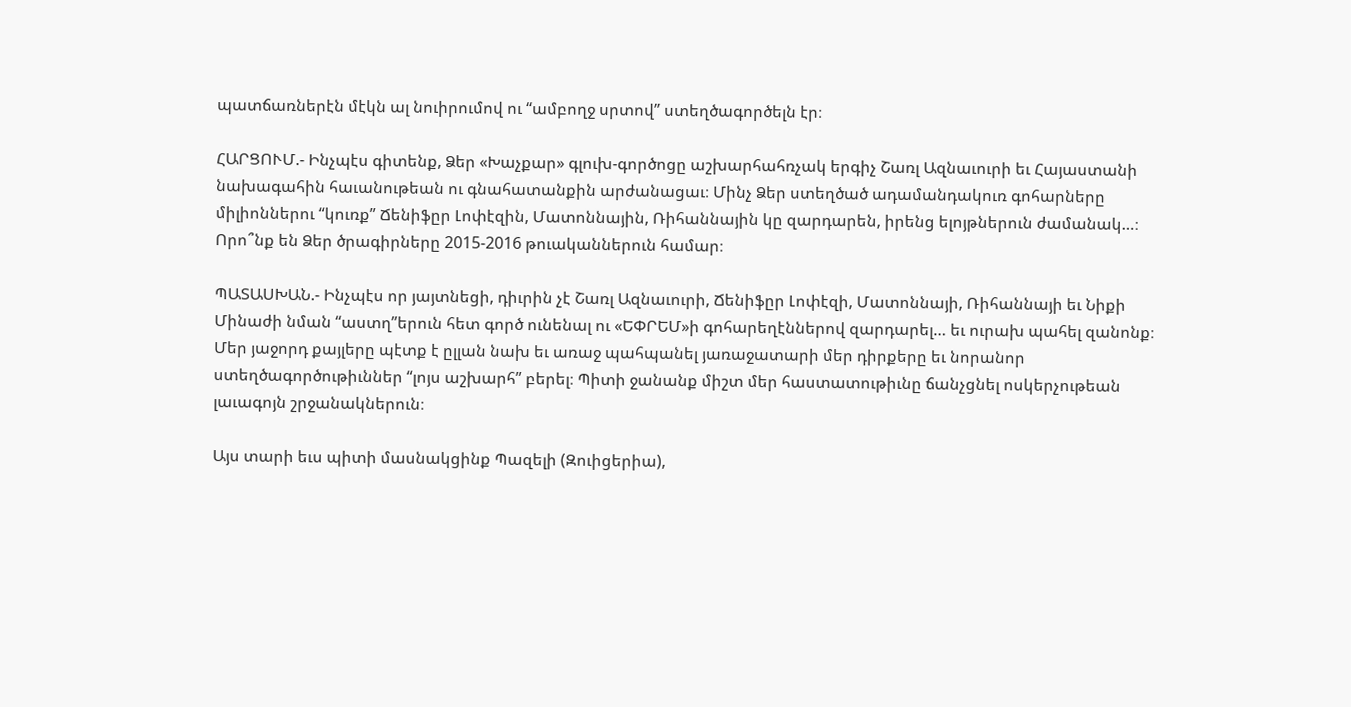պատճառներէն մէկն ալ նուիրումով ու “ամբողջ սրտով” ստեղծագործելն էր։

ՀԱՐՑՈՒՄ.- Ինչպէս գիտենք, Ձեր «Խաչքար» գլուխ-գործոցը աշխարհահռչակ երգիչ Շառլ Ազնաւուրի եւ Հայաստանի նախագահին հաւանութեան ու գնահատանքին արժանացաւ։ Մինչ Ձեր ստեղծած ադամանդակուռ գոհարները միլիոններու “կուռք” Ճենիֆըր Լոփէզին, Մատոննային, Ռիհաննային կը զարդարեն, իրենց ելոյթներուն ժամանակ…։ Որո՞նք են Ձեր ծրագիրները 2015-2016 թուականներուն համար։

ՊԱՏԱՍԽԱՆ.- Ինչպէս որ յայտնեցի, դիւրին չէ Շառլ Ազնաւուրի, Ճենիֆըր Լոփէզի, Մատոննայի, Ռիհաննայի եւ Նիքի Մինաժի նման “աստղ”երուն հետ գործ ունենալ ու «ԵՓՐԵՄ»ի գոհարեղէններով զարդարել… եւ ուրախ պահել զանոնք։ Մեր յաջորդ քայլերը պէտք է ըլլան նախ եւ առաջ պահպանել յառաջատարի մեր դիրքերը եւ նորանոր ստեղծագործութիւններ “լոյս աշխարհ” բերել։ Պիտի ջանանք միշտ մեր հաստատութիւնը ճանչցնել ոսկերչութեան լաւագոյն շրջանակներուն։

Այս տարի եւս պիտի մասնակցինք Պազելի (Զուիցերիա),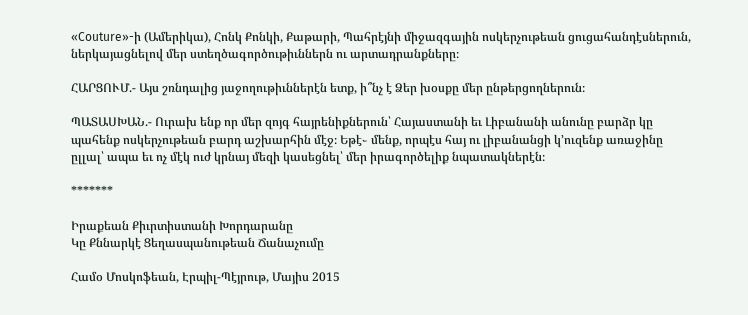«Couture»-ի (Ամերիկա), Հոնկ Քոնկի, Քաթարի, Պահրէյնի միջազգային ոսկերչութեան ցուցահանդէսներուն, ներկայացնելով մեր ստեղծագործութիւններն ու արտադրանքները։

ՀԱՐՑՈՒՄ.- Այս շռնդալից յաջողութիւններէն ետք, ի՞նչ է Ձեր խօսքը մեր ընթերցողներուն։

ՊԱՏԱՍԽԱՆ.- Ուրախ ենք որ մեր զոյգ հայրենիքներուն՝ Հայաստանի եւ Լիբանանի անունը բարձր կը պահենք ոսկերչութեան բարդ աշխարհին մէջ։ Եթէ֊ մենք, որպէս հայ ու լիբանանցի կ’ուզենք առաջինը ըլլալ՝ ապա եւ ոչ մէկ ուժ կրնայ մեզի կասեցնել՝ մեր իրագործելիք նպատակներէն։

*******

Իրաքեան Քիւրտիստանի Խորդարանը
Կը Քննարկէ Ցեղասպանութեան Ճանաչումը

Համօ Մոսկոֆեան, Էրպիլ-Պէյրութ, Մայիս 2015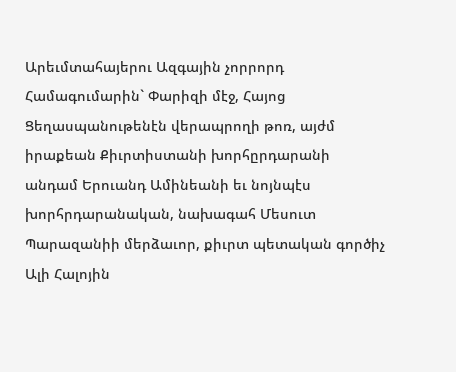Արեւմտահայերու Ազգային չորրորդ Համագումարին` Փարիզի մէջ, Հայոց Ցեղասպանութենէն վերապրողի թոռ, այժմ իրաքեան Քիւրտիստանի խորհըրդարանի անդամ Երուանդ Ամինեանի եւ նոյնպէս խորհրդարանական, նախագահ Մեսուտ Պարազանիի մերձաւոր, քիւրտ պետական գործիչ Ալի Հալոյին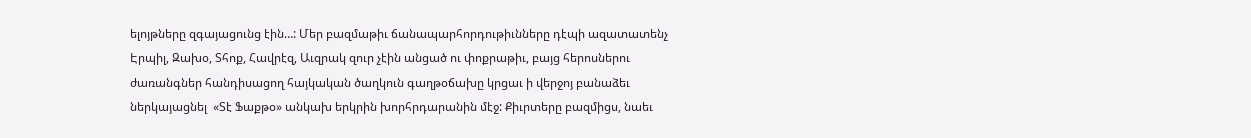ելոյթները զգայացունց էին…: Մեր բազմաթիւ ճանապարհորդութիւնները դէպի ազատատենչ Էրպիլ, Զախօ, Տհոք, Հավրէզ, Աւզրակ զուր չէին անցած ու փոքրաթիւ, բայց հերոսներու ժառանգներ հանդիսացող հայկական ծաղկուն գաղթօճախը կրցաւ ի վերջոյ բանաձեւ ներկայացնել  «Տէ Ֆաքթօ» անկախ երկրին խորհրդարանին մէջ: Քիւրտերը բազմիցս, նաեւ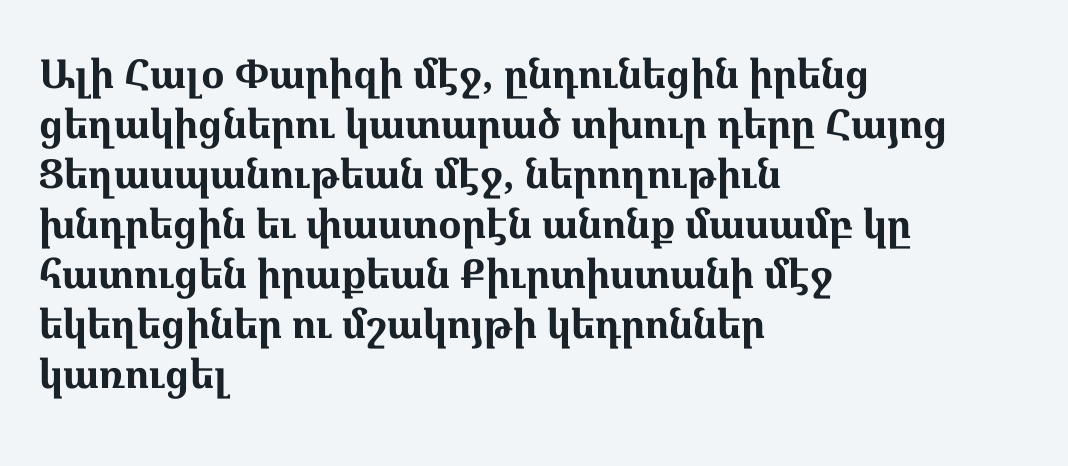Ալի Հալօ Փարիզի մէջ, ընդունեցին իրենց ցեղակիցներու կատարած տխուր դերը Հայոց Ցեղասպանութեան մէջ, ներողութիւն խնդրեցին եւ փաստօրէն անոնք մասամբ կը հատուցեն իրաքեան Քիւրտիստանի մէջ եկեղեցիներ ու մշակոյթի կեդրոններ կառուցել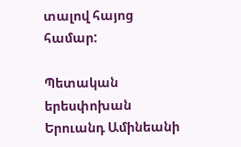տալով հայոց համար:

Պետական երեսփոխան Երուանդ Ամինեանի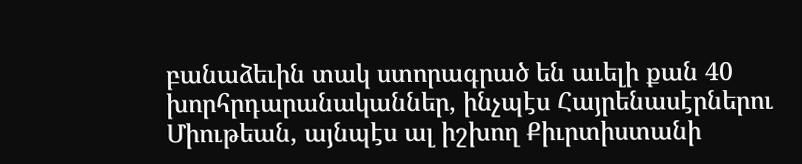բանաձեւին տակ ստորագրած են աւելի քան 40 խորհրդարանականներ, ինչպէս Հայրենասէրներու Միութեան, այնպէս ալ իշխող Քիւրտիստանի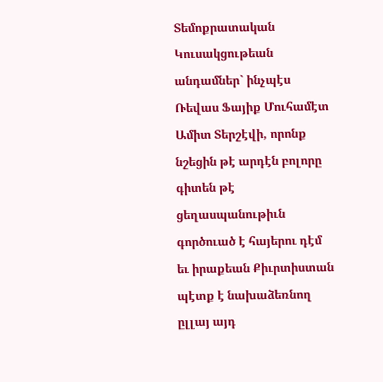Տեմոքրատական Կուսակցութեան անդամներ` ինչպէս Ռեվաս Ֆայիք Մուհամէտ Ամիտ Տերշէվի, որոնք նշեցին թէ արդէն բոլորը գիտեն թէ ցեղասպանութիւն գործուած է հայերու դէմ եւ իրաքեան Քիւրտիստան պէտք է նախաձեռնող ըլլայ այդ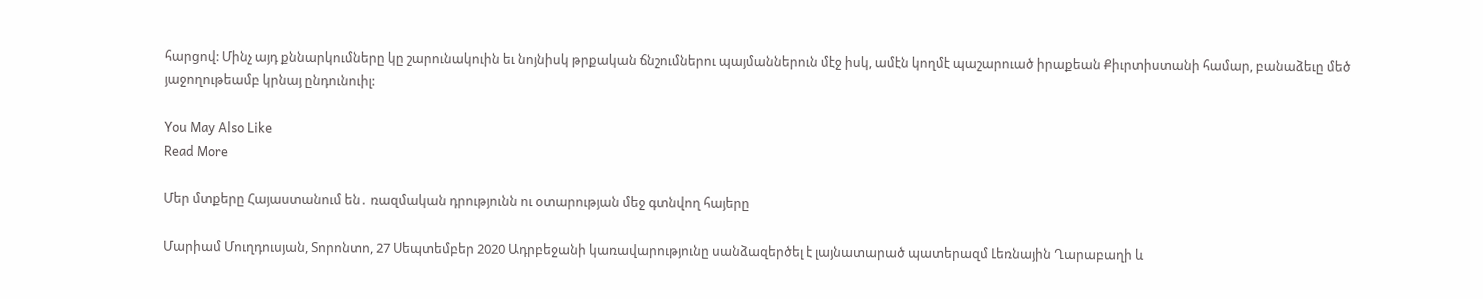հարցով: Մինչ այդ քննարկումները կը շարունակուին եւ նոյնիսկ թրքական ճնշումներու պայմաններուն մէջ իսկ, ամէն կողմէ պաշարուած իրաքեան Քիւրտիստանի համար, բանաձեւը մեծ յաջողութեամբ կրնայ ընդունուիլ:

You May Also Like
Read More

Մեր մտքերը Հայաստանում են․ ռազմական դրությունն ու օտարության մեջ գտնվող հայերը

Մարիամ Մուղդուսյան, Տորոնտո, 27 Սեպտեմբեր 2020 Ադրբեջանի կառավարությունը սանձազերծել է լայնատարած պատերազմ Լեռնային Ղարաբաղի և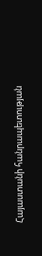Հայաստանի հանրապետության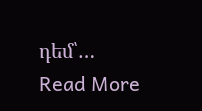դեմ՝…
Read More